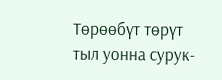Төрөөбүт төрүт тыл уонна сурук-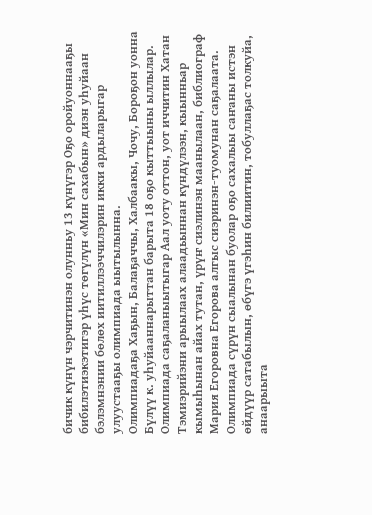бичик күнүн чэрчитинэн олунньу 13 күнүгэр Оҕо оройуоннааҕы бибилэтиэкэтигэр үһүс төгүлүн «Мин сахабын» диэн уһуйаан бэлэмнэнии бөлөх иитиллээччилэрин икки ардыларыгар улуустааҕы олимпиада ыытылынна.
Олимпиадаҕа Хаҕын, Балаҕаччы, Халбаакы, Чочу, Бороҕон уонна Бүлүү к. уһуйааннарыттан барыта 18 оҕо кыттыыны ыллылар.
Олимпиада саҕаланыытыгар Аал уоту оттон, уот иччитин Хатан Тэмиэрийэни арыылаах алаадьыннан күндүлээн, кыынньар кымыһынан айах тутан, үрүҥ сиэлинэн маанылаан, библиограф Мария Егоровна Егорова алгыс сиэринэн-туомунан саҕалаата.
Олимпиада сүрүн сыалынан буолар оҕо сахалыы саҥаны истэн өйдүүр сатабылын, өбүгэ үгэһин билиитин, тобуллаҕас толкуйа, анаарыыта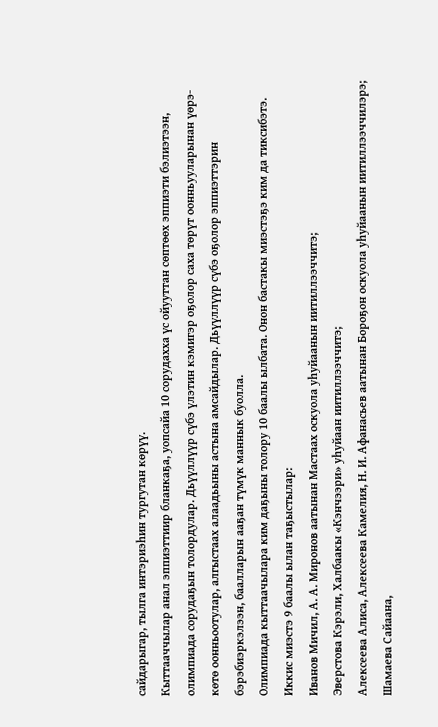сайдарыгар, тылга интэриэһин тургутан көрүү.
Кыттааччылар анал эппиэттиир бланкаҕа, уопсайа 10 сорудахха үс ойууттан сөптөөх эппиэти бэлиэтээн, олимпиада сорудаҕын толордулар. Дьүүллүүр сүбэ үлэтин кэмигэр оҕолор саха төрүт оонньууларынан үөрэ-көтө оонньоотулар, алгыстаах алаадьыны астына амсайдылар. Дьүүллүүр сүбэ оҕолор эппиэттэрин бэрэбиэркэлээн, баалларын ааҕан түмүк маннык буолла.
Олимпиада кыттаачылара ким даҕыны толору 10 баалы ылбата. Онон бастакы миэстэҕэ ким да тиксибэтэ.
Иккис миэстэ 9 баалы ылан таҕыстылар:
Иванов Мичил, А. А. Миронов аатынан Мастаах оскуола уһуйаанын иитиллээччитэ;
Эверстова Кэрэли, Халбаакы «Кэнчээри» уһуйаан иитиллээччитэ;
Алексеева Алиса, Алексеева Камелия, Н. И. Афанасьев аатынан Бороҕон оскуола уһуйаанын иитиллээччилэрэ;
Шамаева Сайаана,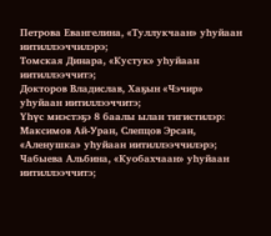Петрова Евангелина, «Туллукчаан» уһуйаан иитиллээччилэрэ;
Томская Динара, «Кустук» уһуйаан иитиллээччитэ;
Докторов Владислав, Хаҕын «Чэчир» уһуйаан иитиллээччитэ;
Үһүс миэстэҕэ 8 баалы ылан тигистилэр:
Максимов Ай-Уран, Слепцов Эрсан, «Аленушка» уһуйаан иитиллээччилэрэ;
Чабыева Альбина, «Куобахчаан» уһуйаан иитиллээччитэ;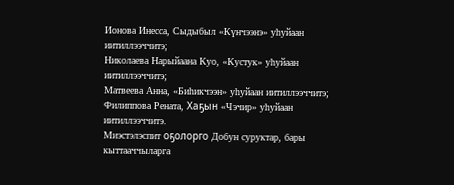Ионова Инесса, Сыдыбыл «Күнчээнэ» уһуйаан иитиллээччитэ;
Николаева Нарыйаана Куо, «Кустук» уһуйаан иитиллээччитэ;
Матвеева Анна, «Биһикчээн» уһуйаан иитиллээччитэ;
Филиппова Рената, Хаҕын «Чэчир» уһуйаан иитиллээччитэ.
Миэстэлэспит оҕолорго Добун суруктар, бары кыттааччыларга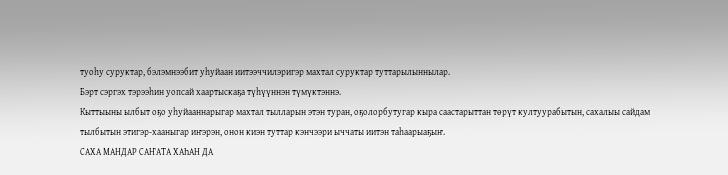туоһу суруктар, бэлэмнээбит уһуйаан иитээччилэригэр махтал суруктар туттарылыннылар.
Бэрт сэргэх тэрээһин уопсай хаартыскаҕа түһүүннэн түмүктэннэ.
Кыттыыны ылбыт оҕо уһуйааннарыгар махтал тылларын этэн туран, оҕолорбутугар кыра саастарыттан төрүт култуурабытын, сахалыы сайдам тылбытын этигэр-хааныгар иҥэрэн, онон киэн туттар кэнчээри ыччаты иитэн таһаарыаҕыҥ.
САХА МАНДАР САҤАТА ХАҺАН ДА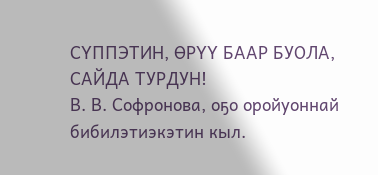СҮППЭТИН, ӨРҮҮ БААР БУОЛА, САЙДА ТУРДУН!
В. В. Софронова, оҕо оройуоннай бибилэтиэкэтин кыл.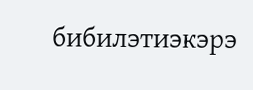бибилэтиэкэрэ